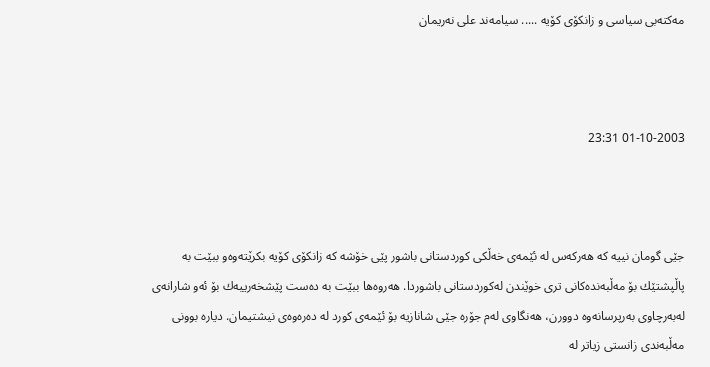مه‌كته‌بی سیاسی و زانكۆی كۆیه ..... سیامه‌ند علی نه‌ریمان



01-10-2003 23:31



جێی گومان نییه كه‌ هه‌ركه‌س له‌ ئێمه‌ی خه‌ڵكی كوردستانی باشور پێی خۆشه كه‌ زانكۆی كۆیه بكرێته‌وه‌و ببێت به‌ پاڵپشتێك بۆ مه‌ڵبه‌نده‌كانی تری خوێندن له‌كوردستانی باشوردا. هه‌روه‌ها ببێت به‌ ده‌ست پێشخه‌رییه‌ك بۆ ئه‌و شارانه‌ی له‌به‌رچاوی به‌رپرسانه‌وه دوورن، هه‌نگاوی له‌م جۆره جێی شانازیه‌ بۆ ئێمه‌ی كورد له‌ ده‌ره‌وه‌ی نیشتیمان. دیاره بوونی مه‌ڵبه‌ندی زانستی زیاتر له‌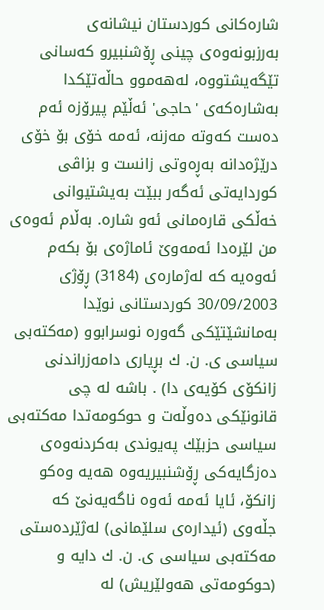شاره‌كانی كوردستان نیشانه‌ی به‌رزبونه‌وه‌ی چینی ڕۆشنبیرو كه‌سانی تێگه‌یشتووه، له‌هه‌موو حاڵه‌تێكدا به‌شاره‌كه‌ی 'حاجی' ئه‌ڵێم پیرۆزه ئه‌م ده‌ست كه‌وته مه‌زنه‌، ئه‌مه‌ خۆی بۆ خۆی درێژه‌دانه‌ به‌ڕه‌وتی زانست و بزاڤی كوردایه‌تی ئه‌گه‌ر ببێت به‌یشتیوانی خه‌ڵكی قاره‌مانی ئه‌و شاره. به‌ڵام ئه‌وه‌ی من لێره‌دا ئه‌مه‌وێ ئاماژه‌ی بۆ بكه‌م ئه‌وه‌یه‌ كه‌ له‌ژماره‌ی (3184) ڕۆژی 30/09/2003 كوردستانی نوێدا به‌مانشێتێكی گه‌وره نوسرابوو (مه‌كته‌بی سیاسی ی. ن. ك بڕیاری دامه‌زراندنی زانكۆی كۆیه‌ی دا) . باشه‌ له‌ چی قانونێكی ده‌وڵه‌ت و حوكومه‌تدا مه‌كته‌بی سیاسی حزبێك په‌یوندی به‌كردنه‌وه‌ی ده‌زگایه‌كی ڕۆشنبیریه‌وه هه‌یه‌ وه‌كو زانكۆ، ئایا ئه‌مه‌ ئه‌وه‌ ناگه‌یه‌نێ كه‌ جڵه‌وی (ئیداره‌ی سلێمانی) له‌ژێرده‌ستی مه‌كته‌بی سیاسی ی. ن. ك دایه‌ و (حوكومه‌تی هه‌ولێریش) له‌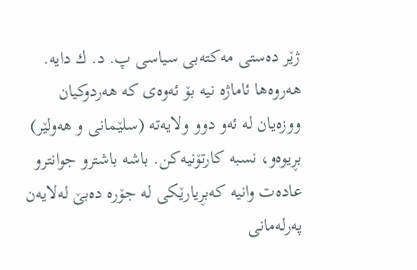ژێر ده‌ستی مه‌كته‌بی سیاسی پ. د. ك دایه‌. هه‌روه‌ها ئاماژه نیه‌‌ بۆ ئه‌وه‌ی كه‌ هه‌ردوكیان ووزه‌یان له‌ ئه‌و دوو ولایه‌ته (سلێمانی و هه‌ولێر) بڕیوه‌و، نسبه‌ كارتۆنیه‌كن. باشه‌ باشترو جوانترو عاده‌ت وانیه‌ كه‌بڕیارێكی له‌ جۆره ده‌بێ له‌لایه‌ن په‌رله‌مانی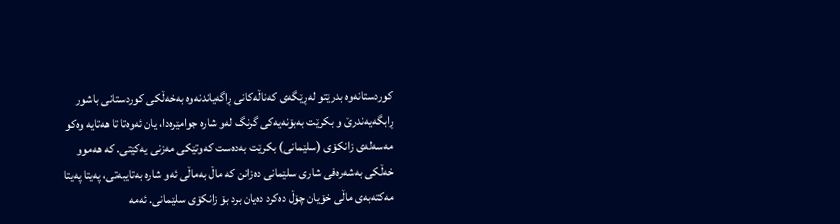كوردستانه‌وه‌ بدرێتو له‌ڕێگه‌ی كه‌ناڵه‌كانی ڕاگه‌یاندنه‌وه‌ به‌خه‌ڵكی كوردستانی باشور ڕابگه‌یه‌ندرێ ‌و بكرێت به‌بۆنه‌یه‌كی گرنگ له‌و شاره جوامێره‌دا، یان ئه‌وه‌تا تا هه‌تایه‌ وه‌كو مه‌سه‌له‌ی زانكۆی (سلێمانی) بكرێت به‌ده‌ست كه‌وتێكی مه‌زنی یه‌كێتی. كه‌ هه‌موو خه‌ڵكی به‌شه‌ره‌فی شاری سلێمانی ده‌زانن كه‌ ماڵ به‌ماڵی ئه‌و شاره به‌تایبه‌تی، په‌یتا په‌یتا مه‌كته‌به‌ی ماڵی خۆیان چۆڵ ده‌كرد ده‌یان برد بۆ زانكۆی سلێمانی. ئه‌مه‌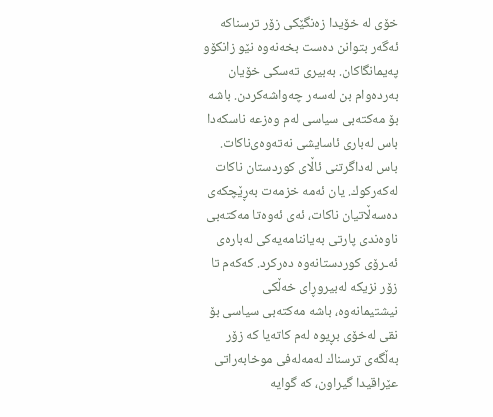خۆی له‌ خۆیدا زه‌نگێكی زۆر ترسناكه‌ ئه‌گه‌ر بتوانن ده‌ست بخه‌نه‌وه نێو زانكۆو په‌یمانگاكان. به‌بیری ته‌سكی خۆیان به‌رده‌وام بن له‌سه‌ر چه‌واشه‌كردن. باشه بۆ مه‌كته‌بی سیاسی له‌م وه‌زعه‌ ناسكه‌دا باس له‌باری ئاسایشی نه‌ته‌وه‌ی‌ناكات. باس له‌داگرتنی ئاڵای كوردستان ناكات له‌كه‌ركوك. یان ئه‌مه‌ خزمه‌ت به‌ڕێچكه‌ی ده‌سه‌ڵاتیان ناكات، ئه‌ی ئه‌وه‌تا مه‌كته‌بی ناوه‌ندی پارتی به‌یاننامه‌یه‌كی له‌باره‌ی ئه‌ـرۆی كوردستانه‌وه ده‌ركرد. كه‌كه‌م تا زۆر ‌نزیكه‌ له‌بیروڕای خه‌ڵكی نیشتیمانه‌وه، باشه مه‌كته‌بی سیاسی بۆ نقی له‌خۆی بڕیوه له‌م كاته‌یا كه‌ زۆر به‌ڵگه‌ی ترسناك له‌مه‌له‌فی موخابه‌راتی عێراقیدا گیراون، كه‌ گوایه‌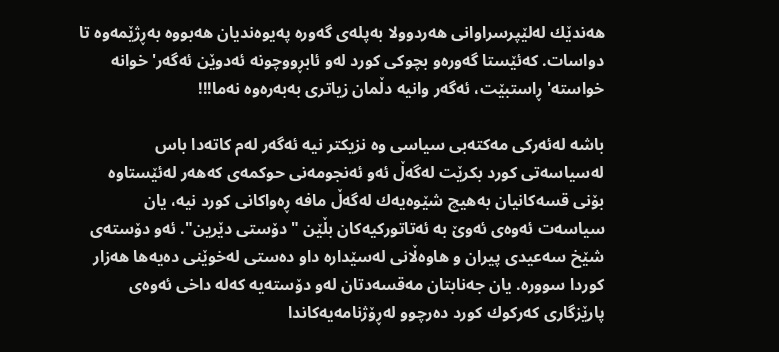هه‌ندێك له‌لێپرسراوانی هه‌ردوولا به‌پله‌ی گه‌وره په‌یوه‌ندیان هه‌بووه به‌ڕژێمه‌وه تا دواسات. كه‌ئێستا گه‌وره‌و بچوكی كورد له‌و ئابڕووچونه‌ ئه‌دوێن ئه‌گه‌ر'خوانه‌ خواسته‌' ڕاستبێت، ئه‌گه‌ر وانیه‌ دڵمان زیاتری به‌به‌ره‌وه نه‌ما!!!

باشه له‌ئه‌ركی مه‌كته‌بی سیاسی وه نزیكتر نیه ئه‌گه‌ر له‌م كاته‌دا باس له‌سیاسه‌تی كورد بكرێت له‌گه‌ڵ ئه‌و ئه‌نجومه‌نی حوكمه‌ی كه‌هه‌ر له‌ئێستاوه بۆنی قسه‌كانیان به‌هیچ شێوه‌یه‌ك له‌گه‌ڵ مافه‌ ڕه‌واكانی كورد نیه‌، یان سیاسه‌ت ئه‌وه‌ی ئه‌وێ به‌ ئه‌تاتوركیه‌كان بڵێن "دۆستی دێرین". ئه‌و دۆسته‌ی شێخ سه‌عیدی پیران و هاوه‌ڵانی له‌سێداره داو ده‌ستی له‌خوێنی ده‌یه‌ها هه‌زار كوردا سووره. یان جه‌نابتان مه‌قسه‌دتان له‌و دۆسته‌یه‌ كه‌له داخی ئه‌وه‌ی پارێزگاری كه‌ركوك كورد ده‌رچوو له‌ڕۆژنامه‌یه‌كاندا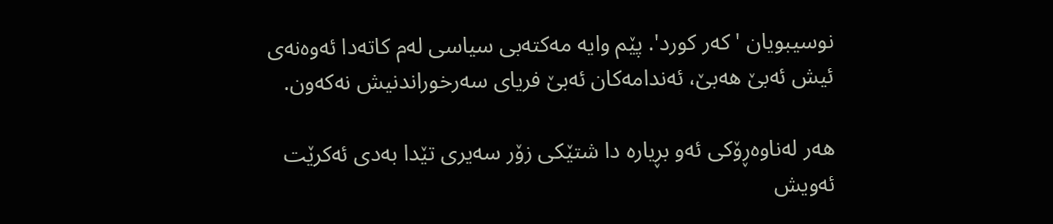نوسیبویان 'كه‌ر كورد'. پێم وایه‌ مه‌كته‌بی سیاسی له‌م كاته‌دا ئه‌وه‌‌نه‌ی ئیش ئه‌بێ هه‌بێ، ئه‌ندامه‌كان ئه‌بێ فریای سه‌رخوراندنیش نه‌كه‌ون.

هه‌ر له‌ناوه‌ڕۆكی ئه‌و بڕیاره‌ دا شتێكی زۆر سه‌یری تێدا به‌دی ئه‌كرێت ئه‌ویش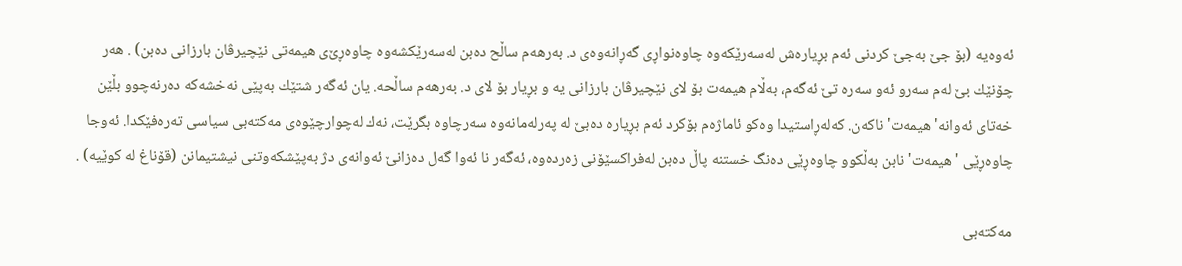ئه‌وه‌یه‌ (بۆ جێ به‌جێ كردنی ئه‌م بڕیاره‌ش له‌سه‌رێكه‌وه‌ چاوه‌نواڕی گه‌ڕانه‌وه‌ی د. به‌رهه‌م ساڵح ده‌بن له‌سه‌رێكشه‌وه چاوه‌ڕێ‌ی هیمه‌تی نێچیرڤان بارزانی ده‌بن) . هه‌ر چۆنێك بێ له‌م سه‌رو ئه‌و سه‌ره‌ تێ ئه‌گه‌م، به‌ڵام هیمه‌ت بۆ لای نێچیرڤان بارزانی یه‌ و بڕیار بۆ لای د. به‌رهه‌م ساڵحه. یان ئه‌گه‌ر شتێك به‌پێی نه‌خشه‌كه‌ ده‌رنه‌چوو بڵێن خه‌تای ئه‌وانه‌'هیمه‌ت' ناكه‌ن. كه‌له‌ڕاستیدا وه‌كو ئاماژه‌م بۆكرد ئه‌م بڕیاره ده‌بێ له‌ په‌رله‌مانه‌وه سه‌رچاوه بگرێت، نه‌ك له‌چوارچێوه‌ی مه‌كته‌بی سیاسی ته‌ره‌فێكدا. ئه‌وجا چاوه‌ڕێی 'هیمه‌ت' نابن به‌ڵكوو چاوه‌ڕێی ده‌نگ خستنه‌ پاڵ ده‌بن له‌فراكسێۆنی زه‌رده‌وه، ئه‌گه‌ر نا ئه‌وا گه‌ل ده‌زانێ ئه‌وانه‌ی دژ به‌پێشكه‌وتنی نیشتیمانن (قۆناغ له‌ كوێیه‌) .

مه‌كته‌بی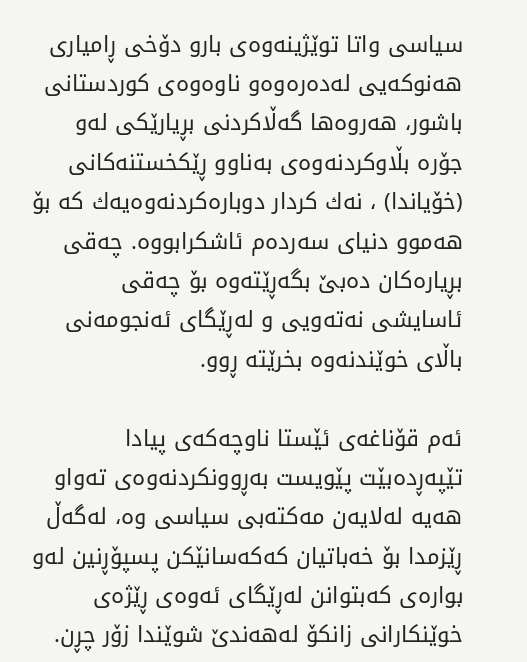سیاسی واتا توێژینه‌وه‌ی بارو دۆخی ڕامیاری هه‌نوكه‌یی له‌ده‌ره‌وه‌و ناوه‌وه‌ی كوردستانی باشور، هه‌روه‌ها گه‌ڵاكردنی بڕیارێكی له‌و جۆره بڵاوكردنه‌وه‌ی به‌ناوو ڕێكخستنه‌كانی (خۆیاندا) ، نه‌ك كردار دوباره‌كردنه‌وه‌یه‌ك كه بۆ هه‌موو دنیای سه‌رده‌م ئاشكرابووه. چه‌قی بڕیاره‌كان ده‌بێ بگه‌ڕێته‌وه بۆ چه‌قی ئاسایشی نه‌ته‌ویی و له‌ڕێگای ئه‌نجومه‌نی باڵای خوێندنه‌وه بخرێته‌ ڕوو.

ئه‌م قۆناغه‌ی ئێستا ناوچه‌كه‌ی پیادا تێپه‌ڕده‌بێت پێویست به‌ڕوونكردنه‌وه‌ی ته‌واو هه‌یه‌ له‌لایه‌ن مه‌كته‌بی سیاسی وه، له‌گه‌ڵ ڕێزمدا بۆ خه‌باتیان كه‌كه‌سانێكن پسپۆڕنین له‌و بواره‌ی كه‌بتوانن له‌ڕێگای ئه‌وه‌ی ڕێژه‌ی خوێنكارانی زانكۆ له‌هه‌ندێ شوێندا زۆر چڕن.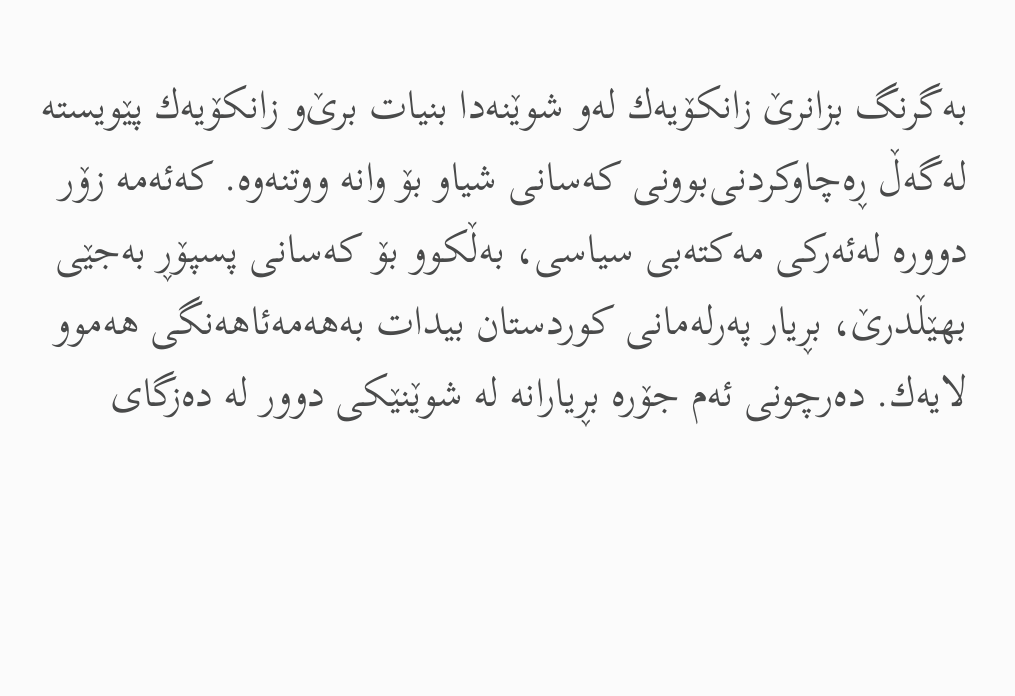به‌گرنگ بزانرێ زانكۆیه‌ك له‌و شوێنه‌دا بنیات برێ‌و زانكۆیه‌ك پێویسته‌ له‌گه‌ڵ ڕه‌چاوكردنی‌بوونی كه‌سانی شیاو بۆ وانه‌ ووتنه‌وه. كه‌ئه‌مه‌ زۆر دووره له‌ئه‌ركی مه‌كته‌بی سیاسی، به‌ڵكوو بۆ كه‌سانی پسپۆڕ به‌جێی بهێڵدرێ، بڕیار په‌رله‌مانی كوردستان بیدات به‌هه‌مه‌ئاهه‌نگی هه‌موو لایه‌ك. ده‌رچونی ئه‌م جۆره بڕیارانه‌ له‌ شوێنێكی دوور له‌ ده‌زگای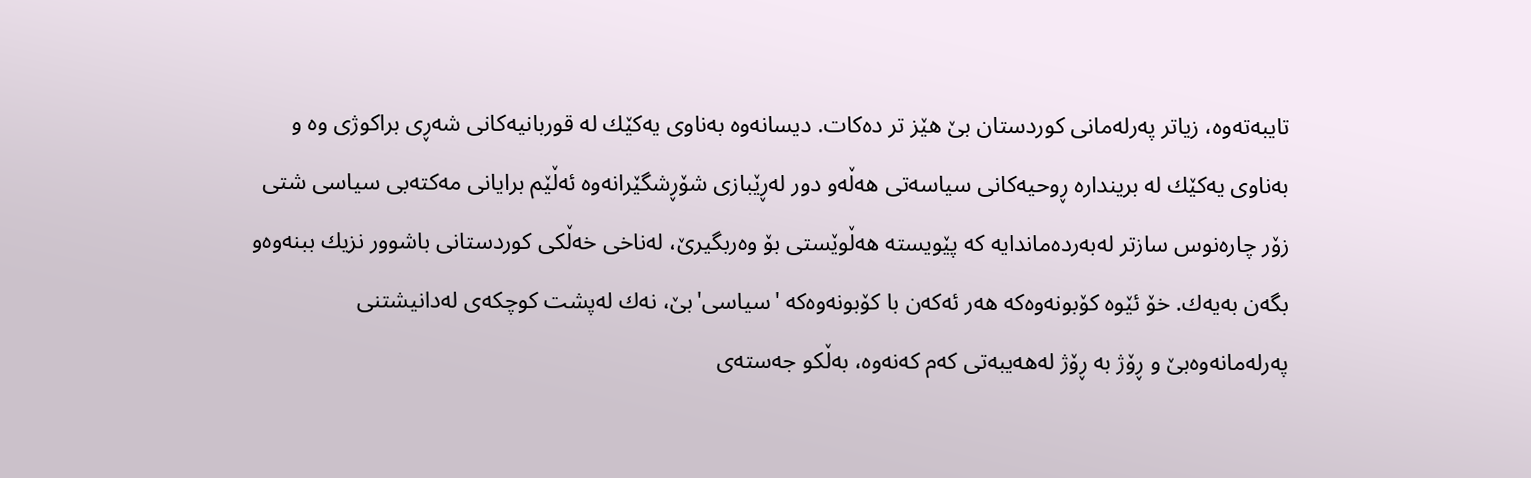تایبه‌ته‌وه، زیاتر په‌رله‌مانی كوردستان بێ هێز تر ده‌كات. دیسانه‌وه به‌ناوی یه‌كێك له‌ قوربانیه‌كانی شه‌ڕی براكوژی وه و به‌ناوی یه‌كێك له‌ برینداره ڕوحیه‌كانی سیاسه‌تی هه‌ڵه‌و دور له‌ڕێبازی شۆڕشگێرانه‌وه ئه‌ڵێم برایانی مه‌كته‌بی سیاسی شتی زۆر چاره‌نوس سازتر له‌به‌رده‌ماندایه‌ كه‌ پێویسته‌ هه‌ڵوێستی بۆ وه‌ربگیرێ، له‌ناخی خه‌ڵكی كوردستانی باشوور نزیك ببنه‌وه‌و بگه‌ن به‌یه‌ك. خۆ ئێوه كۆبونه‌وه‌كه هه‌ر ئه‌كه‌ن با كۆبونه‌وه‌كه 'سیاسی'بێ، نه‌ك‌ له‌پشت كوچكه‌ی له‌دانیشتنی په‌رله‌مانه‌وه‌بێ و ڕۆژ به‌ ڕۆژ له‌هه‌یبه‌تی كه‌م كه‌نه‌وه، به‌ڵكو جه‌سته‌ی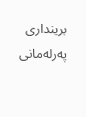برینداری په‌رله‌مانی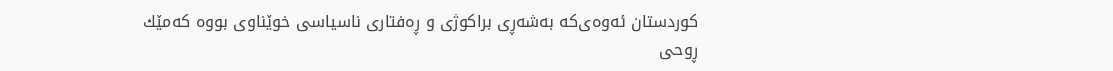كوردستان‌ ئه‌وه‌ی‌كه‌ به‌شه‌ڕی براكوژی و ڕه‌فتاری ناسیاسی خوێناوی بووه كه‌مێك ڕوحی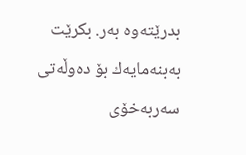بدرێته‌وه‌ به‌ر. بكرێت به‌بنه‌مایه‌ك بۆ ده‌وڵه‌تی سه‌ربه‌خۆی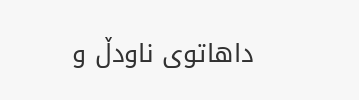داهاتوی ناودڵ و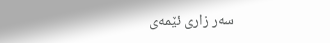سه‌ر زاری ئێمه‌ی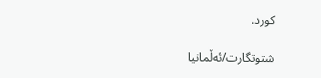كورد.

شتوتگارت/ئه‌ڵمانیا